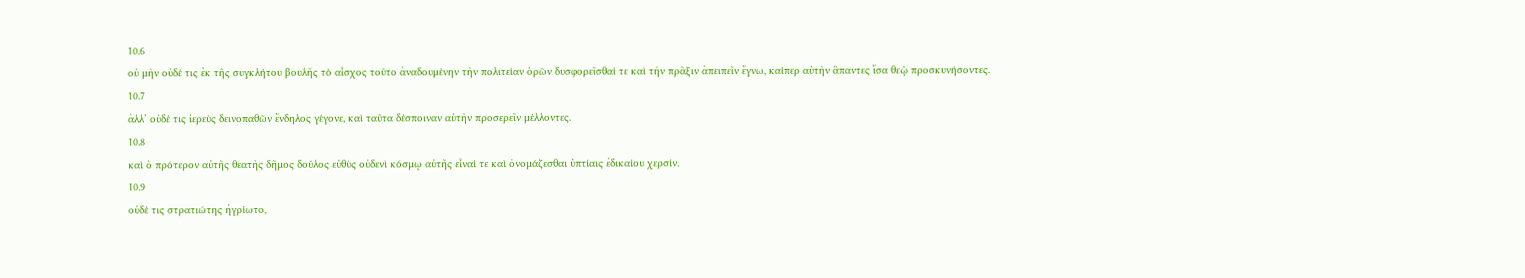10.6
οὐ μὴν οὐδέ τις ἐκ τῆς συγκλήτου βουλῆς τὸ αἶσχος τοῦτο ἀναδουμένην τὴν πολιτείαν ὁρῶν δυσφορεῖσθαί τε καὶ τὴν πρᾶξιν ἀπειπεῖν ἔγνω, καίπερ αὐτὴν ἅπαντες ἴσα θεῷ προσκυνήσοντες.
10.7
ἀλλ’ οὐδέ τις ἱερεὺς δεινοπαθῶν ἔνδηλος γέγονε, καὶ ταῦτα δέσποιναν αὐτὴν προσερεῖν μέλλοντες.
10.8
καὶ ὁ πρότερον αὐτῆς θεατὴς δῆμος δοῦλος εὐθὺς οὐδενὶ κόσμῳ αὐτῆς εἶναί τε καὶ ὀνομάζεσθαι ὑπτίαις ἐδικαίου χερσίν.
10.9
οὐδέ τις στρατιώτης ἠγρίωτο,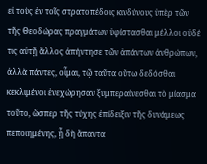εἰ τοὺς ἐν τοῖς στρατοπέδοις κινδύνους ὑπὲρ τῶν τῆς Θεοδώρας πραγμάτων ὑφίστασθαι μέλλοι οὐδέ τις αὐτῇ ἄλλος ἀπήντησε τῶν ἁπάντων ἀνθρώπων, ἀλλὰ πάντες, οἶμαι, τῷ ταῦτα οὕτω δεδόσθαι κεκλιμένοι ἐνεχώρησαν ξυμπεραίνεσθαι τὸ μίασμα τοῦτο, ὥσπερ τῆς τύχης ἐπίδειξιν τῆς δυνάμεως πεποιημένης, ᾗ δὴ ἅπαντα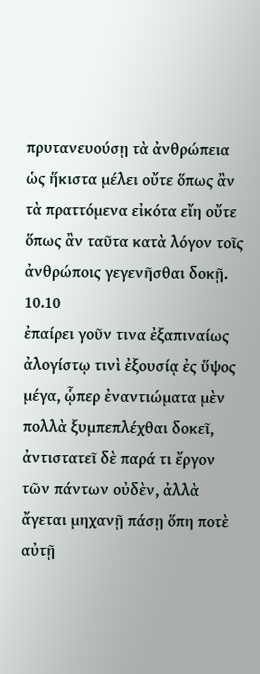πρυτανευούσῃ τὰ ἀνθρώπεια ὡς ἥκιστα μέλει οὔτε ὅπως ἂν τὰ πραττόμενα εἰκότα εἴη οὔτε ὅπως ἂν ταῦτα κατὰ λόγον τοῖς ἀνθρώποις γεγενῆσθαι δοκῇ.
10.10
ἐπαίρει γοῦν τινα ἐξαπιναίως ἀλογίστῳ τινὶ ἐξουσίᾳ ἐς ὕψος μέγα, ᾧπερ ἐναντιώματα μὲν πολλὰ ξυμπεπλέχθαι δοκεῖ, ἀντιστατεῖ δὲ παρά τι ἔργον τῶν πάντων οὐδὲν, ἀλλὰ ἄγεται μηχανῇ πάσῃ ὅπη ποτὲ αὐτῇ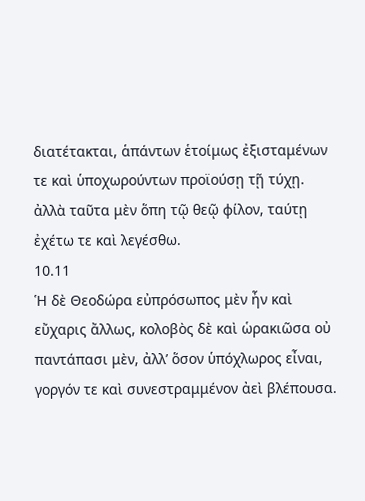διατέτακται, ἁπάντων ἑτοίμως ἐξισταμένων τε καὶ ὑποχωρούντων προϊούσῃ τῇ τύχῃ. ἀλλὰ ταῦτα μὲν ὅπη τῷ θεῷ φίλον, ταύτῃ ἐχέτω τε καὶ λεγέσθω.
10.11
Ἡ δὲ Θεοδώρα εὐπρόσωπος μὲν ἦν καὶ εὔχαρις ἄλλως, κολοβὸς δὲ καὶ ὡρακιῶσα οὐ παντάπασι μὲν, ἀλλ’ ὅσον ὑπόχλωρος εἶναι, γοργόν τε καὶ συνεστραμμένον ἀεὶ βλέπουσα.